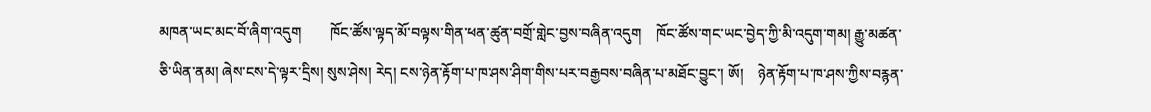མཁན་ཡང་མང་བོ་ཞིག་འདུག        ཁོང་ཚོས་ལྟད་མོ་བལྟས་གིན་ཕན་ཚུན་བགྲོ་གླེང་བྱས་བཞིན་འདུག    ཁོང་ཚོས་གང་ཡང་བྱེད་ཀྱི་མི་འདུག་གམ། རྒྱུ་མཚན་ཅི་ཡིན་ནམ། ཞེས་ངས་དེ་ལྟར་དྲིས། སུས་ཤེས། རེད། ངས་ཉེན་རྟོག་པ་ཁ་ཤས་ཤིག་གིས་པར་བརྒྱབས་བཞིན་པ་མཐོང་བྱུང་། ཨོ།    ཉེན་རྟོག་པ་ཁ་ཤས་ཀྱིས་བརྙན་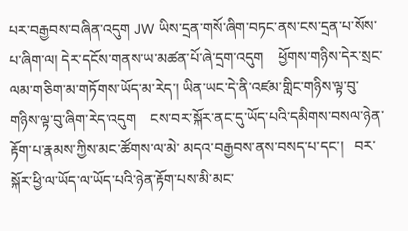པར་བརྒྱབས་བཞིན་འདུག JW ཡིས་དྲན་གསོ་ཞིག་བཏང་ནས་ངས་དྲན་པ་སོས་པ་ཞིག་ལ། དེར་དངོས་གནས་ཡ་མཚན་པོ་ཞེ་དྲག་འདུག    ཕྱོགས་གཉིས་དེར་སྲང་ལམ་གཅིག་མ་གཏོགས་ཡོད་མ་རེད་། ཡིན་ཡང་དེ་ནི་འཛམ་གླིང་གཉིས་ལྟ་བུ་གཉིས་ལྟ་བུ་ཞིག་རེད་འདུག    ངས་བར་སྐོར་ནང་དུ་ཡོད་པའི་དམིགས་བསལ་ཉེན་རྟོག་པ་རྣམས་ཀྱིས་མང་ཚོགས་ལ་མེ་ མདའ་བརྒྱབས་ནས་བསད་པ་དང་།   བར་སྐོར་ཕྱི་ལ་ཡོད་ལ་ཡོད་པའི་ཉེན་རྟོག་པས་མི་མང་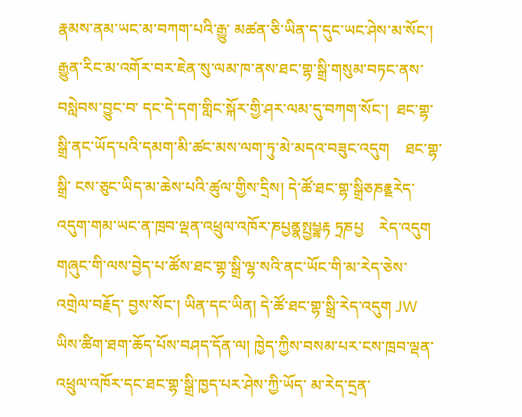རྣམས་ནམ་ཡང་མ་བཀག་པའི་རྒྱུ་ མཚན་ཅི་ཡིན་ད་དུང་ཡང་ཤེས་མ་སོང་།    རྒྱུན་རིང་མ་འགོར་བར་ཇེན་སུ་ལམ་ཁ་ནས་ཐང་གྷ་སྒྲི་གསུམ་བཏང་ནས་བསླེབས་བྱུང་བ་ དང་དེ་དག་གླིང་སྐོར་གྱི་ཤར་ལམ་དུ་བཀག་སོང་།  ཐང་གྷ་སྒྲི་ནང་ཡོད་པའི་དམག་མི་ཚང་མས་ལག་ཏུ་མེ་མདའ་བཟུང་འདུག    ཐང་གྷ་ སྒྲི་ ངས་ཅུང་ཡིད་མ་ཆེས་པའི་ཚུལ་གྱིས་དྲིས། དེ་ཚོ་ཐང་གྷ་སྒྲིཅཎརྣྡརེད་འདུག་གམ་ཡང་ན་ཁྲབ་ལྡན་འཕྲུལ་འཁོར་ཎཔྱནྣསྤྱཔྱྟརྟ ཏྲཎཔྱ    རེད་འདུག    གཞུང་གི་ལས་བྱེད་པ་ཚོས་ཐང་གྷ་སྒྲི་ལྷ་སའི་ནང་ཡོང་གི་མ་རེད་ཅེས་འགྲེལ་བརྗོད་ བྱས་སོང་། ཡིན་དང་ཡིན། དེ་ཚོ་ཐང་གྷ་སྒྲི་རེད་འདུག JW ཡིས་ཚིག་ཐག་ཆོད་པོས་བཤད་དོན་ལ། ཁྱེད་ཀྱིས་བསམ་པར་ངས་ཁྲབ་ལྡན་འཕྲུལ་འཁོར་དང་ཐང་གྷ་སྒྲི་ཁྱད་པར་ཤེས་ཀྱི་ཡོད་ མ་རེད་དྲན་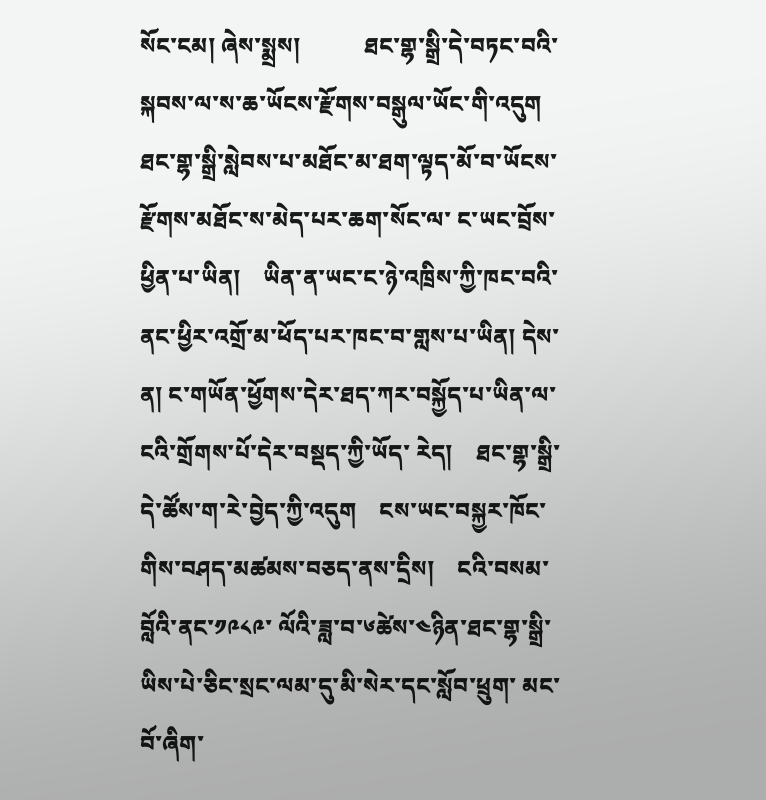སོང་ངམ། ཞེས་སྨྲས།           ཐང་གྷ་སྒྲི་དེ་བཏང་བའི་སྐབས་ལ་ས་ཆ་ཡོངས་རྫོགས་བསྒུལ་ཡོང་གི་འདུག    ཐང་གྷ་སྒྲི་སླེབས་པ་མཐོང་མ་ཐག་ལྟད་མོ་བ་ཡོངས་རྫོགས་མཐོང་ས་མེད་པར་ཆག་སོང་ལ་ ང་ཡང་བྲོས་ཕྱིན་པ་ཡིན།    ཡིན་ན་ཡང་ང་ཉེ་འཁྲིས་ཀྱི་ཁང་བའི་ནང་ཕྱིར་འགྲོ་མ་ཕོད་པར་ཁང་བ་གླས་པ་ཡིན། དེས་ན། ང་གཡོན་ཕྱོགས་དེར་ཐད་ཀར་བསྐྱོད་པ་ཡིན་ལ་ངའི་གྲོགས་པོ་དེར་བསྡད་ཀྱི་ཡོད་ རེད།    ཐང་གྷ་སྒྲི་དེ་ཚོས་ག་རེ་བྱེད་ཀྱི་འདུག    ངས་ཡང་བསྐྱར་ཁོང་གིས་བཤད་མཚམས་བཅད་ནས་དྲིས།    ངའི་བསམ་བློའི་ནང་༡༩༨༩་ ལོའི་ཟླ་བ་༦ཚེས་༤ཉིན་ཐང་གྷ་སྒྲི་ཡིས་པེ་ཅིང་སྲང་ལམ་དུ་མི་སེར་དང་སློབ་ཕྲུག་ མང་བོ་ཞིག་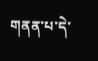གནན་པ་དེ་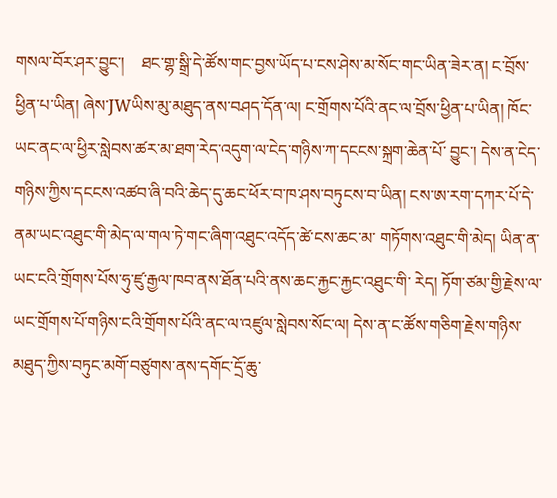གསལ་བོར་ཤར་བྱུང་།    ཐང་གྷ་སྒྲི་དེ་ཚོས་གང་བྱས་ཡོད་པ་ངས་ཤེས་མ་སོང་གང་ཡིན་ཟེར་ན། ང་བྲོས་ཕྱིན་པ་ཡིན། ཞེས་JWཡིས་མུ་མཐུད་ནས་བཤད་དོན་ལ། ང་གྲོགས་པོའི་ནང་ལ་བྲོས་ཕྱིན་པ་ཡིན། ཁོང་ཡང་ནང་ལ་ཕྱིར་སླེབས་ཚར་མ་ཐག་རེད་འདུག་ལ་ངེད་གཉིས་ཀ་དངངས་སྐྲག་ཆེན་པོ་ བྱུང་། དེས་ན་ངེད་གཉིས་ཀྱིས་དངངས་འཚབ་ཞི་བའི་ཆེད་དུ་ཆང་ཕོར་བ་ཁ་ཤས་བཏུངས་བ་ཡིན། ངས་ཨ་རག་དཀར་པོ་དེ་ནམ་ཡང་འཐུང་གི་མེད་ལ་གལ་ཏེ་གང་ཞིག་འཐུང་འདོད་ཚེ་ངས་ཆང་མ་ གཏོགས་འཐུང་གི་མེད། ཡིན་ན་ཡང་ངའི་གྲོགས་པོས་ཧུ་ཛུ་རྒྱལ་ཁབ་ནས་ཐོན་པའི་ནས་ཆང་རྐྱང་རྐྱང་འཐུང་གི་ རེད། ཏོག་ཙམ་གྱི་རྗེས་ལ་ཡང་གྲོགས་པོ་གཉིས་ངའི་གྲོགས་པོའི་ནང་ལ་འཛུལ་སླེབས་སོང་ལ། དེས་ན་ང་ཚོས་གཅིག་རྗེས་གཉིས་མཐུད་ཀྱིས་བཏུང་མགོ་བཙུགས་ནས་དགོང་དྲོ་ཆུ་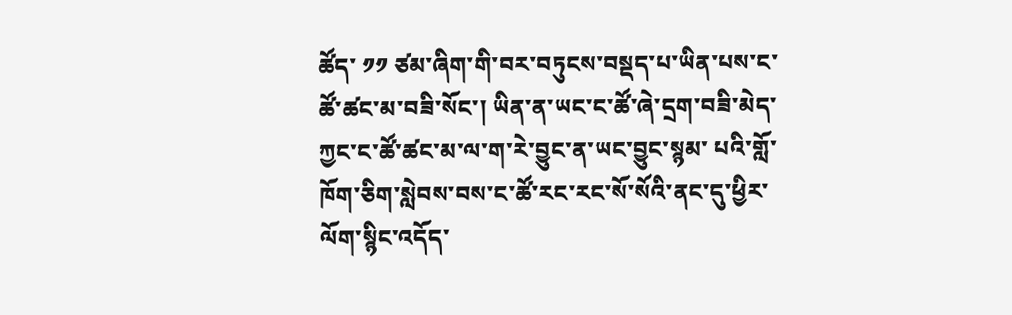ཚོད་ ༡༡ ཙམ་ཞིག་གི་བར་བཏུངས་བསྡད་པ་ཡིན་པས་ང་ཚོ་ཚང་མ་བཟི་སོང་། ཡིན་ན་ཡང་ང་ཚོ་ཞེ་དྲག་བཟི་མེད་ཀྱང་ང་ཚོ་ཚང་མ་ལ་ག་རེ་བྱུང་ན་ཡང་བྱུང་སྙམ་ པའི་གློ་ཁོག་ཅིག་སླེབས་བས་ང་ཚོ་རང་རང་སོ་སོའི་ནང་དུ་ཕྱིར་ལོག་སྙིང་འདོད་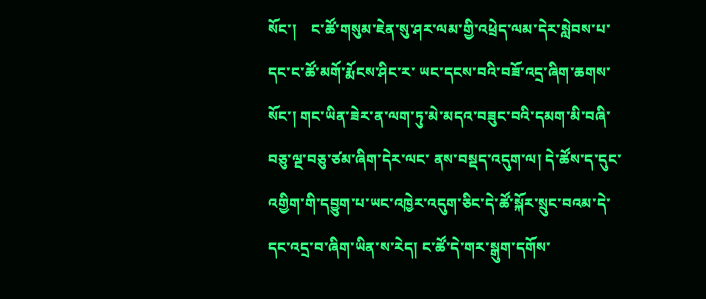སོང་།    ང་ཚོ་གསུམ་ཇེན་སུ་ཤར་ལམ་གྱི་འཕྲེད་ལམ་དེར་སླེབས་པ་དང་ང་ཚོ་མགོ་རྨོངས་ཤིང་ར་ ཡང་དངས་བའི་བཟོ་འདྲ་ཞིག་ཆགས་སོང་། གང་ཡིན་ཟེར་ན་ལག་ཏུ་མེ་མདའ་བཟུང་བའི་དམག་མི་བཞི་བཅུ་ལྔ་བཅུ་ཙམ་ཞིག་དེར་ལང་ ནས་བསྡད་འདུག་ལ། དེ་ཚོས་ད་དུང་འགྱིག་གི་དབྱུག་པ་ཡང་འཁྱེར་འདུག་ཅིང་དེ་ཚོ་སྐོར་སྲུང་བའམ་དེ་ དང་འདྲ་བ་ཞིག་ཡིན་ས་རེད། ང་ཚོ་དེ་གར་སྒུག་དགོས་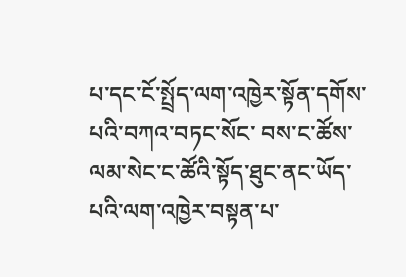པ་དང་ངོ་སྤྲོད་ལག་འཁྱེར་སྟོན་དགོས་པའི་བཀའ་བཏང་སོང་ བས་ང་ཚོས་ལམ་སེང་ང་ཚོའི་སྟོད་ཐུང་ནང་ཡོད་པའི་ལག་འཁྱེར་བསྟན་པ་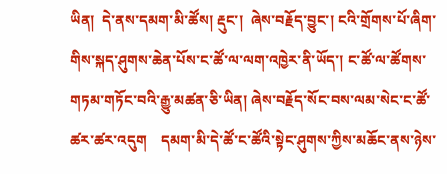ཡིན།  དེ་ནས་དམག་མི་ཚོས། རྡུང་།  ཞེས་བརྗོད་བྱུང་། ངའི་གྲོགས་པོ་ཞིག་གིས་སྐད་ཤུགས་ཆེན་པོས་ང་ཚོ་ལ་ལག་འཁྱེར་ནི་ཡོད་། ང་ཚོ་ལ་ཚོགས་གཏམ་གཏོང་བའི་རྒྱུ་མཚན་ཅི་ཡིན། ཞེས་བརྗོད་སོང་བས་ལམ་སེང་ང་ཚོ་ཚར་ཚར་འདུག    དམག་མི་དེ་ཚོ་ང་ཚོའི་སྟེང་ཤུགས་ཀྱིས་མཆོང་ནས་ཉེས་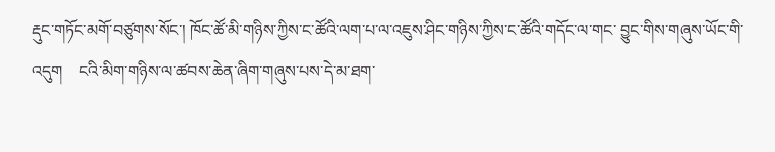རྡུང་གཏོང་མགོ་བཙུགས་སོང་། ཁོང་ཚོ་མི་གཉིས་ཀྱིས་ང་ཚོའི་ལག་པ་ལ་འཇུས་ཤིང་གཉིས་ཀྱིས་ང་ཚོའི་གདོང་ལ་གང་ བྱུང་གིས་གཞུས་ཡོང་གི་འདུག    ངའི་མིག་གཉིས་ལ་ཚབས་ཆེན་ཞིག་གཞུས་པས་དེ་མ་ཐག་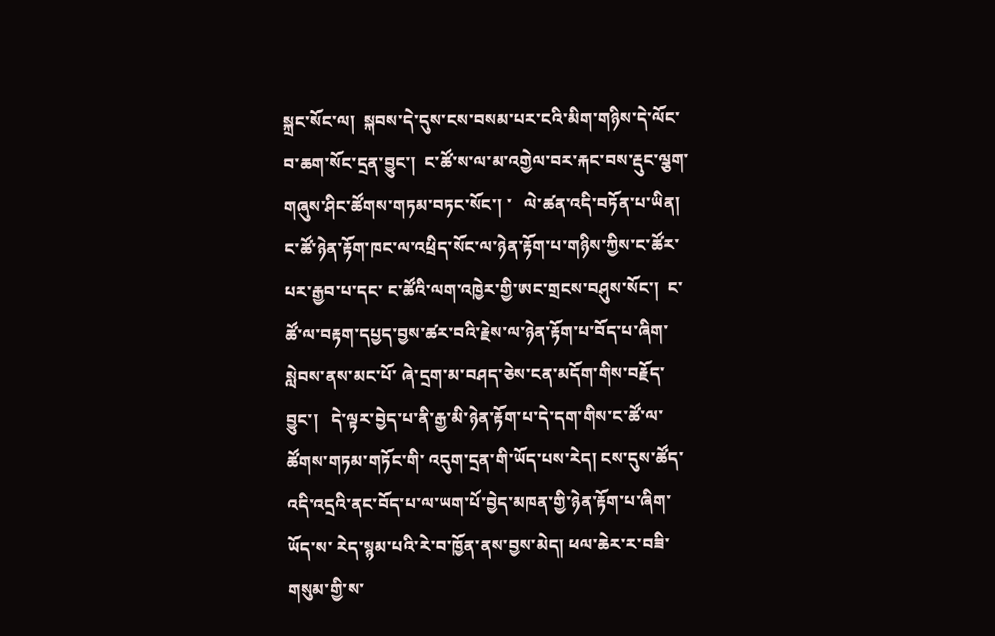སྐྲང་སོང་ལ།  སྐབས་དེ་དུས་ངས་བསམ་པར་ངའི་མིག་གཉིས་དེ་ལོང་བ་ཆག་སོང་དྲན་བྱུང་།  ང་ཚོ་ས་ལ་མ་འགྱེལ་བར་རྐང་བས་རྡུང་ལྕག་གཞུས་ཤིང་ཚོགས་གཏམ་བཏང་སོང་། ་   ལེ་ཚན་འདི་བཏོན་པ་ཡིན།     ང་ཚོ་ཉེན་རྟོག་ཁང་ལ་འཕྲིད་སོང་ལ་ཉེན་རྟོག་པ་གཉིས་ཀྱིས་ང་ཚོར་པར་རྒྱབ་པ་དང་ ང་ཚོའི་ལག་འཁྱེར་གྱི་ཨང་གྲངས་བཤུས་སོང་།  ང་ཚོ་ལ་བརྟག་དཔྱད་བྱས་ཚར་བའི་རྗེས་ལ་ཉེན་རྟོག་པ་བོད་པ་ཞིག་སླེབས་ནས་མང་པོ་ ཞེ་དྲག་མ་བཤད་ཅེས་ངན་མདོག་གིས་བརྗོད་བྱུང་།   དེ་ལྟར་བྱེད་པ་ནི་རྒྱ་མི་ཉེན་རྟོག་པ་དེ་དག་གིས་ང་ཚོ་ལ་ཚོགས་གཏམ་གཏོང་གི་ འདུག་དྲན་གི་ཡོད་པས་རེད། ངས་དུས་ཚོད་འདི་འདྲའི་ནང་བོད་པ་ལ་ཡག་པོ་བྱེད་མཁན་གྱི་ཉེན་རྟོག་པ་ཞིག་ཡོད་ས་ རེད་སྙམ་པའི་རེ་བ་ཁྱོན་ནས་བྱས་མེད། ཕལ་ཆེར་ར་བཟི་གསུམ་གྱི་ས་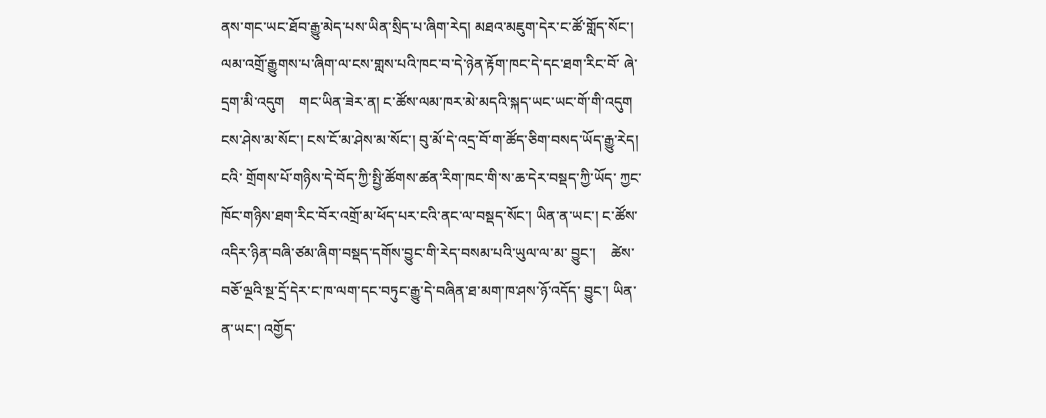ནས་གང་ཡང་ཐོབ་རྒྱུ་མེད་པས་ཡིན་སྲིད་པ་ཞིག་རེད། མཐའ་མཇུག་དེར་ང་ཚོ་གློད་སོང་།     ལམ་འགྲོ་རྒྱུགས་པ་ཞིག་ལ་ངས་གླས་པའི་ཁང་བ་དེ་ཉེན་རྟོག་ཁང་དེ་དང་ཐག་རིང་བོ་ ཞེ་དྲག་མི་འདུག    གང་ཡིན་ཟེར་ན། ང་ཚོས་ལམ་ཁར་མེ་མདའི་སྐད་ཡང་ཡང་གོ་གི་འདུག    ངས་ཤེས་མ་སོང་། ངས་ངོ་མ་ཤེས་མ་སོང་། བུ་མོ་དེ་འདྲ་བོ་ག་ཚོད་ཅིག་བསད་ཡོད་རྒྱུ་རེད། ངའི་ གྲོགས་པོ་གཉིས་དེ་བོད་ཀྱི་སྤྱི་ཚོགས་ཚན་རིག་ཁང་གི་ས་ཆ་དེར་བསྡད་ཀྱི་ཡོད་ ཀྱང་ཁོང་གཉིས་ཐག་རིང་བོར་འགྲོ་མ་ཕོད་པར་ངའི་ནང་ལ་བསྡད་སོང་། ཡིན་ན་ཡང་། ང་ཚོས་འདིར་ཉིན་བཞི་ཙམ་ཞིག་བསྡད་དགོས་བྱུང་གི་རེད་བསམ་པའི་ཡུལ་ལ་མ་ བྱུང་།    ཚེས་བཅོ་ལྔའི་སྔ་དྲོ་དེར་ང་ཁ་ལག་དང་བཏུང་རྒྱུ་དེ་བཞིན་ཐ་མག་ཁ་ཤས་ཉོ་འདོད་ བྱུང་། ཡིན་ན་ཡང་། འགྱོད་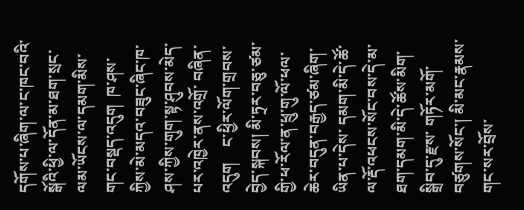དགོས་པ་ཞིག་ལ་ང་ཁང་བའི་སྒོའི་ཕྱི་ལ་དོན་མ་ཐག་སྲང་ལམ་ཡོངས་ལ་དམག་མིས་ གང་བསྡད་འདུག  ཁ་ཤས་ཀྱིས་མེ་མདའ་བཟུང་ཞིང་ཁ་ཤས་ཀྱིས་གུག་སྟ་ཤུབས་མེད་པར་འཁྱེར་ནས་འགྲོ་ བཞིན་འདུག    ང་ཕྱིར་ལོག་གྲབས་བྱེད་སྐབས། མི་ཏྲར་བཅུ་ཙམ་གྱི་ཕ་རོལ་ན་ཕྲུ་གུ་ལོ་ཕལ་ཆེར་བདུན་བརྒྱད་ཙམ་ཞིག་ཡིན་པ་དེས་ དམག་མི་དེ་ཚོ་ལ་རྡོ་འཕངས་སོང་བས་དེ་མ་ཐག་དམག་མི་དེ་ཚོས་མིག་སྒྲིབ་དུ་རྫས་ གཏོར་མགོ་བཙུགས་སོང་། མི་མང་རྣམས་གང་སར་བྲོས་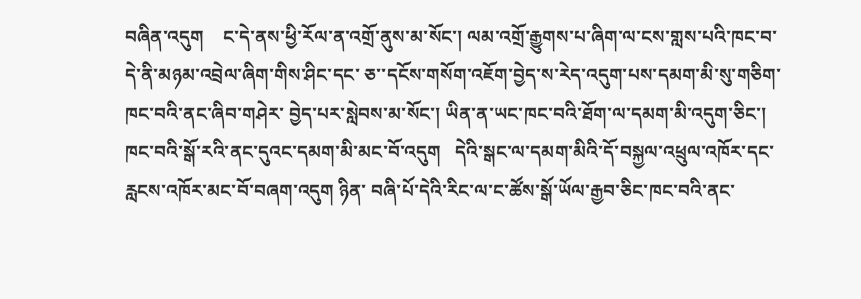བཞིན་འདུག    ང་དེ་ནས་ཕྱི་རོལ་ན་འགྲོ་ནུས་མ་སོང་། ལམ་འགྲོ་རྒྱུགས་པ་ཞིག་ལ་ངས་གླས་པའི་ཁང་བ་དེ་ནི་མཉམ་འབྲེལ་ཞིག་གིས་ཤིང་དང་ ཅ་་དངོས་གསོག་འཇོག་བྱེད་ས་རེད་འདུག་པས་དམག་མི་སུ་གཅིག་ཁང་བའི་ནང་ཞིབ་གཤེར་ བྱེད་པར་སླེབས་མ་སོང་། ཡིན་ན་ཡང་ཁང་བའི་ཐོག་ལ་དམག་མི་འདུག་ཅིང་།  ཁང་བའི་སྒོ་རའི་ནང་དུའང་དམག་མི་མང་བོ་འདུག   དེའི་སྒང་ལ་དམག་མིའི་དོ་བསྐྱལ་འཕྲུལ་འཁོར་དང་རླངས་འཁོར་མང་བོ་བཞག་འདུག ཉིན་ བཞི་པོ་དེའི་རིང་ལ་ང་ཚོས་སྒོ་ཡོལ་རྒྱབ་ཅིང་ཁང་བའི་ནང་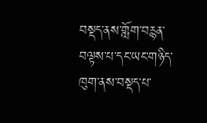བསྡད་ནས་གློག་བརྙན་ བལྟས་པ་དང་ཡང་གཉིད་ཁུག་ནས་བསྡད་པ་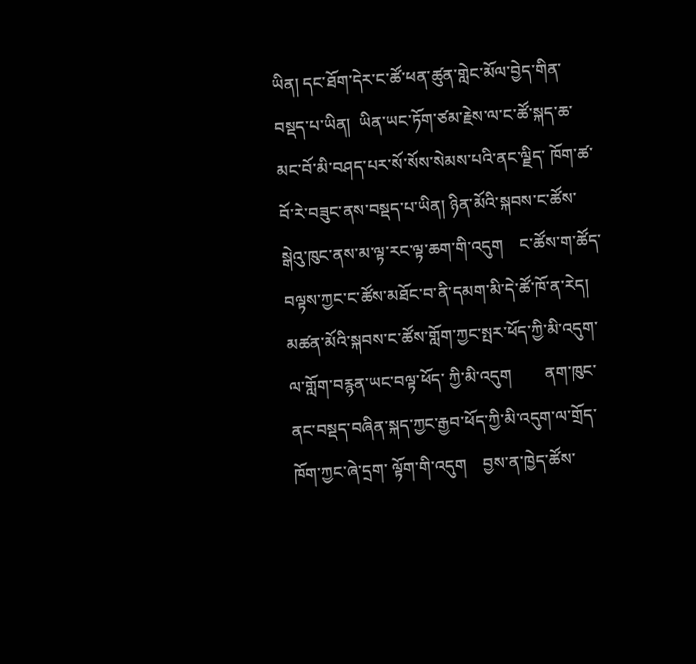ཡིན། དང་ཐོག་དེར་ང་ཚོ་ཕན་ཚུན་གླེང་མོལ་བྱེད་གིན་བསྡད་པ་ཡིན།  ཡིན་ཡང་ཏོག་ཙམ་རྗེས་ལ་ང་ཚོ་སྐད་ཆ་མང་བོ་མི་བཤད་པར་སོ་སོས་སེམས་པའི་ནང་ལྗིད་ ཁོག་ཚ་བོ་རེ་བཟུང་ནས་བསྡད་པ་ཡིན། ཉིན་མོའི་སྐབས་ང་ཚོས་སྒེའུ་ཁུང་ནས་མ་ལྟ་རང་ལྟ་ཆག་གི་འདུག    ང་ཚོས་ག་ཚོད་བལྟས་ཀྱང་ང་ཚོས་མཐོང་བ་ནི་དམག་མི་དེ་ཚོ་ཁོ་ན་རེད། མཚན་མོའི་སྐབས་ང་ཚོས་གློག་ཀྱང་སྤར་ཕོད་ཀྱི་མི་འདུག་ལ་གློག་བརྙན་ཡང་བལྟ་ཕོད་ ཀྱི་མི་འདུག        ནག་ཁུང་ནང་བསྡད་བཞིན་སྐད་ཀྱང་རྒྱབ་ཕོད་ཀྱི་མི་འདུག་ལ་གྲོད་ཁོག་ཀྱང་ཞེ་དྲག་ ལྟོག་གི་འདུག    བྱས་ན་ཁྱེད་ཚོས་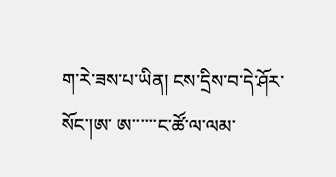ག་རེ་ཟས་པ་ཡིན། ངས་དྲིས་བ་དེ་ཤོར་སོང་།ཨ་ ཨ་་་་་་ང་ཚོ་ལ་ལམ་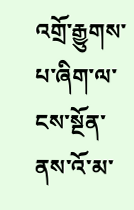འགྲོ་རྒྱུགས་པ་ཞིག་ལ་ངས་སྔོན་ནས་འོ་མ་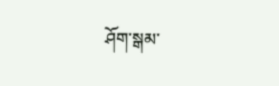ཤོག་སྒམ་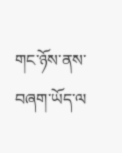གང་ཉོས་ནས་ བཞག་ཡོད་ལ